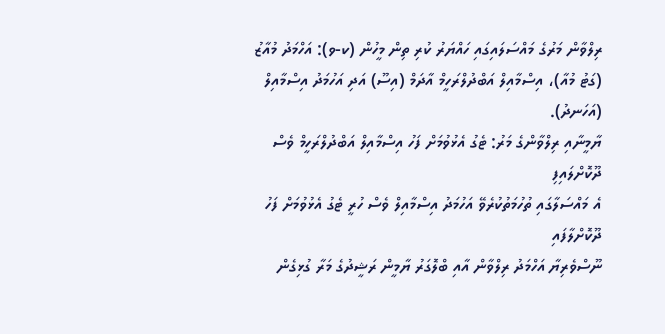ރިލްވާން މަރުގެ މައްސަލައިގައި ހައްޔަރު ކުރި ތިން މީހުން (ކ-ވ): އަހްމަދު މުއާޒު (ގަޓު މުއާ)، އިސްމާއިލް އަބްދުލްރަހީމް އާދަމް (އިސޫ) އަދި އަހުމަދު އިސްމާއިލް (އަހަނދު).
ޔާމީނާއި ރިލްވާންގެ މަރު: ޓެގު އެޅުވުމަށް ފަހު އިސްމާއިލް އަބްދުލްރަހީމް ވެސް ދޫކޮށްލައިފި
އެ މައްސަލާގައި ތުހުމަތުކުރެވޭ އަހުމަދު އިސްމާއިލް ވެސް ހުރީ ޓެގު އެޅުވުމަށް ފަހު ދޫކޮށްލާފައި
ނޫސްވެރިޔާ އަހްމަދު ރިލްވާން އާއި ބްލޮގަރު ޔާމީން ރަޝީދުގެ މަރާ ގުޅިގެން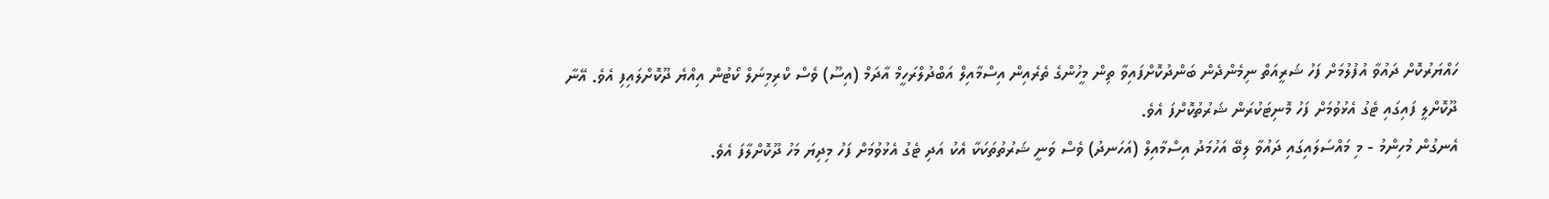ހައްޔަރުކޮށް ދައުވާ އުފުލުމަށް ފަހު ޝަރީއަތް ނިމެންދެން ބަންދުކޮށްފައިވާ ތިން މީހުންގެ ތެރެއިން އިސްމާއިލް އަބްދުލްރަހީމް އާދަމް (އިސޫ) ވެސް ކްރިމިނަލް ކޯޓުން އިއްޔެ ދޫކޮށްލައިފި އެވެ. އޭނާ ދޫކޮށްލީ ފައިގައި ޓެގު އެޅުވުމަށް ފަހު މޮނިޓަކުރަން ޝަރުތުކޮށްފަ އެވެ.
އެނގުން މުހިންމު - މި މައްސަލައިގައި ދައުވާ ލިބޭ އަހުމަދު އިސްމާއިލް (އަހަނދު) ވެސް ވަނީ ޝަރުތުތަކަކާ އެކު އަދި ޓެގު އެޅުވުމަށް ފަހު މިދިޔަ މަހު ދޫކޮށްލާފަ އެވެ.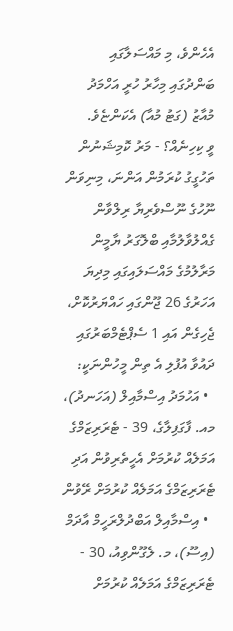އެހެންވެ، މި މައްސަލާގައި ބަންދުގައި މިހާރު ހުރީ އަހްމަދު މުއާޒު (ގަޓު މުއާ) އެކަންޏެވެ.
ވީ ކިހިނެއް؟ - މަރު ކޮމިޝަނުން ތަހުގީގު ކުރަމުން އަންނަ، މިނިވަން ނޫހުގެ ނޫސްވެރިޔާ ރިލްވާން ގެއްލުވާލުމާއި ބްލޮގަރު ޔާމީން މަރާލުމުގެ މައްސަލައިގައި މިދިޔަ އަހަރުގެ 26 ޖޫންގައި ހައްޔަރުކޮށް، ޖެހިގެން އައި 1 ސެޕްޓެމްބަރުގައި ދައުވާ އުފުލި އެ ތިން މީހުންނަކީ:
  • އަހުމަދު އިސްމާއިލް (އަހަނދު)، މއ. ފާގަފިލާގެ، 39 - ޓެރަރިޒަމްގެ އަމަލެއް ކުރުމަށް އެހީތެރިވުން އަދި ޓެރަރިޒަމްގެ އަމަލެއް ކުރުމަށް ރޭވުން
  • އިސްމާއިލް އަބްދުލްރަހީމް އާދަމް (އިސޫ)، މ. ލެގޫންވިއު، 30 - ޓެރަރިޒަމްގެ އަމަލެއް ކުރުމަށް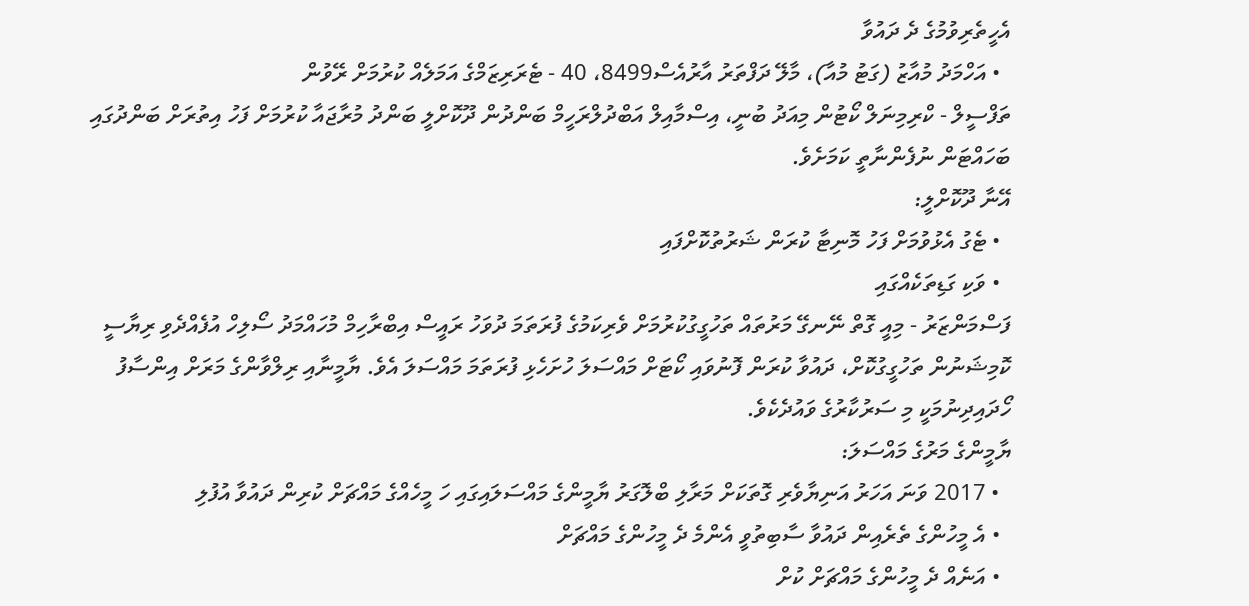އެހީތެރިވުމުގެ ދެ ދައުވާ
  • އަހްމަދު މުއާޒު (ގަޓު މުއާ)، މާލޭ ދަފްތަރު އާރުއެސް8499، 40 - ޓެރަރިޒަމްގެ އަމަލެއް ކުރުމަށް ރޭވުން
ތަފްސީލް - ކްރިމިނަލް ކޯޓުން މިއަދު ބުނީ، އިސްމާއިލް އަބްދުލްރަހީމް ބަންދުން ދޫކޮށްލީ ބަންދު މުރާޖައާ ކުރުމަށް ފަހު އިތުރަށް ބަންދުގައި ބަހައްޓަން ނުފެންނާތީ ކަމަށެވެ.
އޭނާ ދޫކޮށްލީ:
  • ޓެގު އެޅުވުމަށް ފަހު މޮނިޓާ ކުރަން ޝަރުތުކޮށްފައި
  • ވަކި ގަޑިތަކެއްގައި
ފަސްމަންޒަރު - މިއީ ގޮތް ނޭނގޭ މަރުތައް ތަހުގީގުކުރުމަށް ވެރިކަމުގެ ފުރަތަމަ ދުވަހު ރައީސް އިބްރާހިމް މުހައްމަދު ސޯލިހް އުފެއްދެވި ރިޔާސީ ކޮމިޝަނުން ތަހުގީގުކޮށް، ދައުވާ ކުރަން ފޮނުވައި ކޯޓަށް މައްސަލަ ހުށަހެޅި ފުރަތަމަ މައްސަލަ އެވެ. ޔާމީނާއި ރިލްވާންގެ މަރަށް އިންސާފު ހޯދައިދިނުމަކީ މި ސަރުކާރުގެ ވައުދެކެވެ.
ޔާމީންގެ މަރުގެ މައްސަލަ:
  • 2017 ވަނަ އަހަރު އަނިޔާވެރި ގޮތަކަށް މަރާލި ބްލޮގަރު ޔާމީންގެ މައްސަލައިގައި ހަ މީހެއްގެ މައްޗަށް ކުރިން ދައުވާ އުފުލި
  • އެ މީހުންގެ ތެރެއިން ދައުވާ ސާބިތުވީ އެންމެ ދެ މީހުންގެ މައްޗަށް
  • އަނެއް ދެ މީހުންގެ މައްޗަށް ކުށް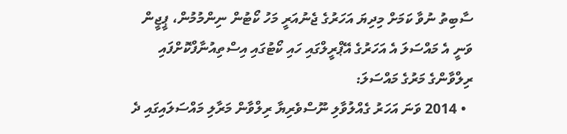ސާބިތު ނުވާ ކަމަށް މިދިޔަ އަހަރުގެ ޖެނުއަރީ މަހު ކޯޓުން ނިންމުމުން، ޕީޖީން ވަނީ އެ މައްސަލަ އެ އަހަރުގެ އޭޕްރީލްގައި ހައި ކޯޓުގައި އިސްތިއުނާފްކޮށްފައި
ރިލްވާންގެ މަރުގެ މައްސަލަ:
  • 2014 ވަނަ އަހަރު ގެއްލުވާލި ނޫސްވެރިޔާ ރިލްވާން މަރާލި މައްސަލައިގައި ދެ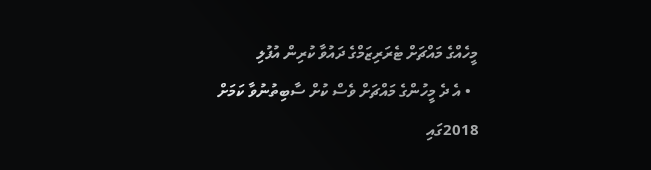މީހެއްގެ މައްޗަށް ޓެރަރިޒަމްގެ ދައުވާ ކުރިން އުފުލި
  • އެ ދެ މީހުންގެ މައްޗަށް ވެސް ކުށް ސާބިތުނުވާ ކަމަށް 2018ގައި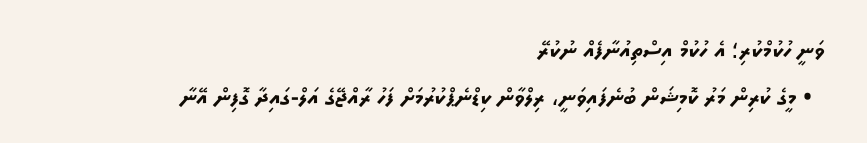ވަނީ ހުކުމްކުރި؛ އެ ހުކުމް އިސްތިއުނާފެއް ނުކުރޭ
  • މީގެ ކުރިން މަރު ކޮމިޝަން ބުނެފައިވަނީ، ރިލްވާން ކިޑްނެޕްކުރުމަށް ފަހު ރާއްޖޭގެ އަލް-ގައިދާ ގޮފިން އޭނާ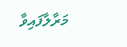މަރާލާފައިވާ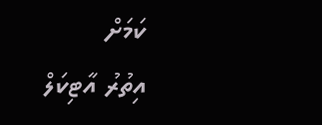ކަމަށް
އިތުރު އާޓިކަލް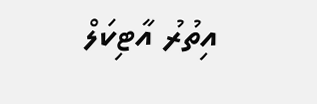އިތުރު އާޓިކަލް